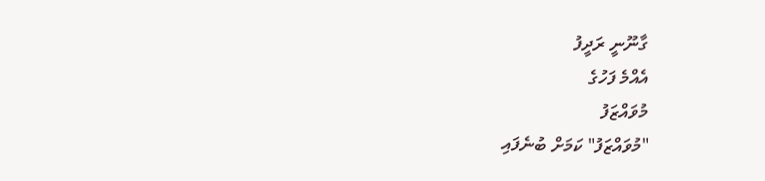ގާނޫނީ ރަދީފު
އެއްމެ ފަހުގެ
މުވައްޒަފު
"މުވައްޒަފު" ކަމަށް ބުނެފައި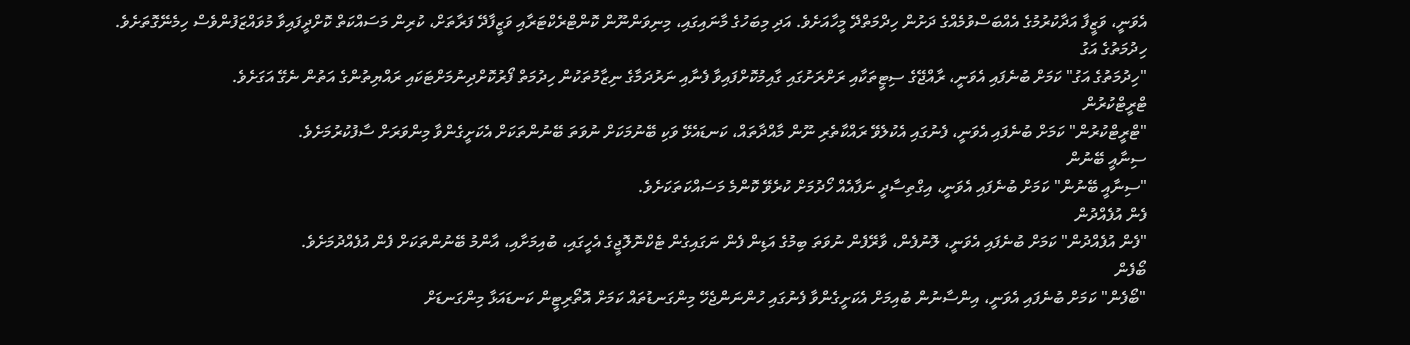އެވަނީ، ވަޒީފާ އަދާކުރުމުގެ އެއްބަސްވުމެއްގެ ދަށުން ހިދްމަތްދޭ މީހާއަށެވެ. އަދި މިބަހުގެ މާނައިގައި، މިނިވަންނޫން ކޮންޓްރެކްޓަރާއި ވަޒީފާދޭ ފަރާތަށް، ކުރިން މަސައްކަތް ކޮށްދީފައިވާ މުވައްޒަފުންވެސް ހިމެނޭގޮތަށެވެ.
ހިދުމަތުގެ އަގު
"ހިދުމަތުގެ އަގު" ކަމަށް ބުނެފައި އެވަނީ، ރާއްޖޭގެ ސިޓީތަކާއި ރަށްރަށުގައި ގާއިމުކޮށްފައިވާ ފެނާއި ނަރުދަމާގެ ނިޒާމުތަކުން ހިދުމަތް ފޯރުކޮށްދިނުމަށްޓަކައި ރައްޔިތުންގެ އަތުން ނެގޭ އަގަށެވެ.
ޓްރީޓްކުރުން
"ޓްރީޓްކުރުން" ކަމަށް ބުނެފައި އެވަނީ، ފެނުގައި އެކުލެވޭ ރައްކާތެރި ނޫން މާއްދާތައް، ކަނޑައެޅޭ ވަކި ބޭނުމަކަށް ނުވަތަ ބޭނުންތަކަށް އެކަށީގެންވާ މިންވަރަށް ސާފުކުރުމަށެވެ.
ސިނާއީ ބޭނުން
"ސިނާއީ ބޭނުން" ކަމަށް ބުނެފައި އެވަނީ، އިގްތިސާދީ ނަފާއެއް ހޯދުމަށް ކުރެވޭ ކޮންމެ މަސައްކަތަކަށެވެ.
ފެން އުފެއްދުން
"ފެން އުފެއްދުން" ކަމަށް ބުނެފައި އެވަނީ، ލޮނުފެން، ވާރޭފެން ނުވަތަ ބިމުގެ އަޑިން ފެން ނަގައިގެން ޓެކްނޮލޮޖީގެ އެހީގައި، ބުއިމަށާއި، އާންމު ބޭނުންތަކަށް ފެން އުފެއްދުމަށެވެ.
ބޯފެން
"ބޯފެން" ކަމަށް ބުނެފައި އެވަނީ، އިންސާނުން ބުއިމަށް އެކަށީގެންވާ ފެނުގައި ހުންނަންޖެހޭ މިންގަނޑުތައް ކަމަށް އޮތޯރިޓީން ކަނޑައަޅާ މިންގަނޑަށް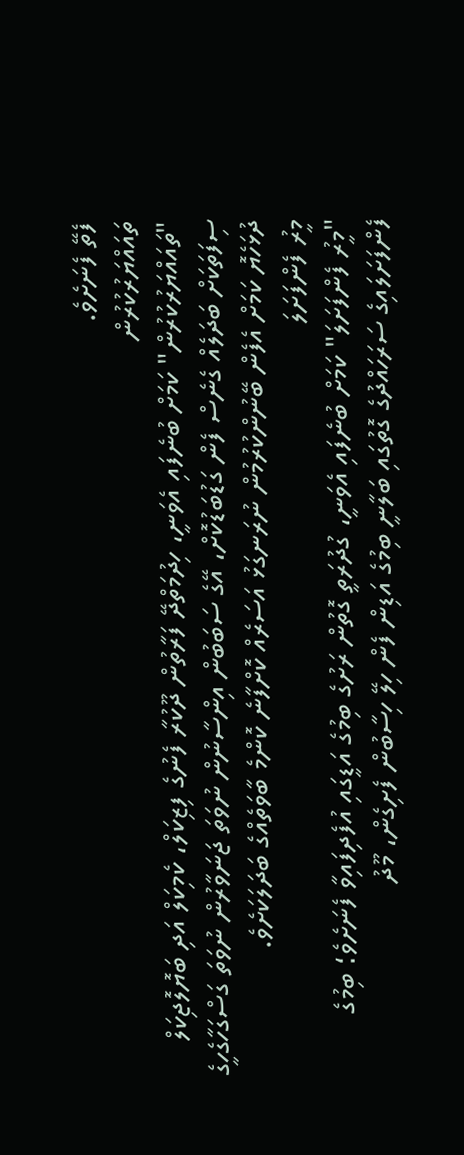ފެތޭ ފެނަށެވެ.
ތައައްޔަރުކުރުން
"ތައައްޔަރުކުރުން" ކަމަށް ބުނެފައި އެވަނީ، ހިދުމަތްދޭ ފަރާތުން ދޫކުރާ ފެނުގެ ފިޒިކަލް، ކެމިކަލް އަދި ބަޔޮލޮޖިކަލް ސިފަތަކަށް ބަދަލެއް ގެނެސް ފެން ގަޑުބަޑުކޮށް، އޭގެ ސަބަބުން އިންސާނުން ނުވަތަ ޖަނަވާރުން ނުވަތަ ގަސްގަހާގެހީގެ ދުޅަހެޔޮ ކަމަށް އެފެން ބޭނުންކުރުމުން ނުރަނގަޅު އަސަރެއް ކޮށްފާނެ ކޮންމެ ބާވަތެއްގެ ބަދަލަކަށެވެ.
މީރު ފެންފަށަލަ
"މީރު ފެންފަށަލަ" ކަމަށް ބުނެފައި އެވަނީ، ގުދުރަތީ ގޮތުން ރަށުގެ ބިމުގެ އަޑީގައި އުފެދިފައިވާ ފެނަށެވެ؛ ބިމުގެ ފެންފަށަލައިގެ ސަރަހައްދުގެ ގޮތުގައި ބަލާނީ ބިމުގެ އަޑިން ފެން ހިލޭ ހިސާބުން ފެށިގެން، މޫދު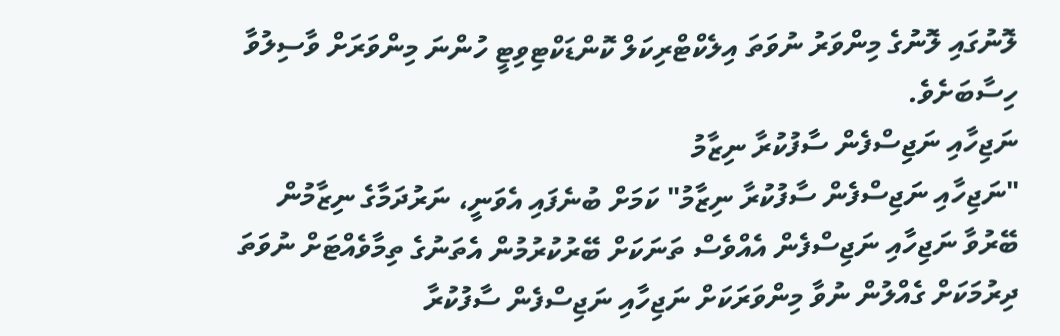ލޮނުގައި ލޮނުގެ މިންވަރު ނުވަތަ އިލެކްޓްރިކަލް ކޮންޑަކްޓިވިޓީ ހުންނަ މިންވަރަށް ވާސިލުވާ ހިސާބަށެވެ.
ނަޖިހާއި ނަޖިސްފެން ސާފުކުރާ ނިޒާމު
"ނަޖިހާއި ނަޖިސްފެން ސާފުކުރާ ނިޒާމު" ކަމަށް ބުނެފައި އެވަނީ، ނަރުދަމާގެ ނިޒާމުން ބޭރުވާ ނަޖިހާއި ނަޖިސްފެން އެއްވެސް ތަނަކަށް ބޭރުކުރުމުން އެތަނުގެ ތިމާވެއްޓަށް ނުވަތަ ދިރުމަކަށް ގެއްލުން ނުވާ މިންވަރަކަށް ނަޖިހާއި ނަޖިސްފެން ސާފުކުރާ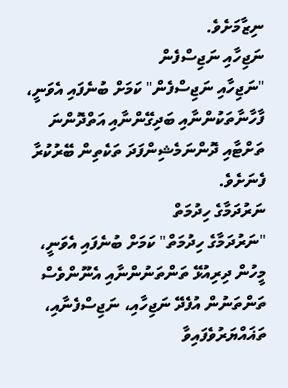ނިޒާމަށެވެ.
ނަޖިހާއި ނަޖިސްފެން
"ނަޖިހާއި ނަޖިސްފެން" ކަމަށް ބުނެފައި އެވަނީ، ފާހާނާތަކުންނާއި ބަދިގޭންނާއި އަތްދޮންނަ ތަށްޓާއި ދޮންނަމެޝިންފަދަ ތަކެތިން ބޭރުކުރާ ފެނަށެވެ.
ނަރުދަމާގެ ހިދުމަތް
"ނަރުދަމާގެ ހިދުމަތް" ކަމަށް ބުނެފައި އެވަނީ، މީހުން ދިރިއުޅޭ ތަންތަނުންނާއި އެނޫންވެސް ތަންތަނުން އުފެދޭ ނަޖިހާއި، ނަޖިސްފެނާއި، ތަޣައްޔަރުވެފައިވާ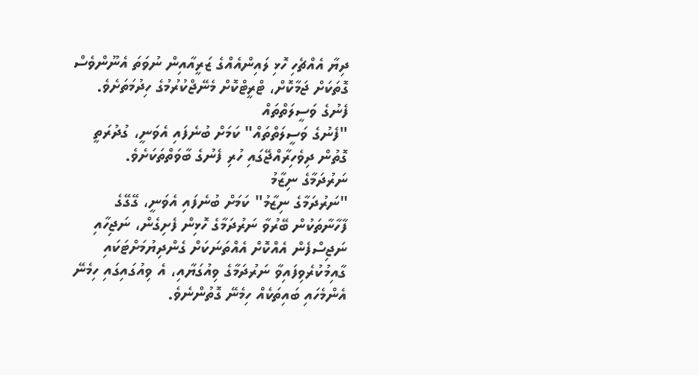ދިޔާ އެއްޗެހި ހޮޅި ލައިންއެއްގެ ޒަރީއާއިން ނުވަތަ އެނޫންވެސް ގޮތަކަށް ޖަމާކޮށް، ޓްރީޓްކޮށް މެނޭޖްކުރުމުގެ ހިދުމަތަށެވެ.
ފެނުގެ ވަސީލަތްތައް
"ފެނުގެ ވަސީލަތްތައް" ކަމަށް ބުނެފައި އެވަނީ، ގުދުރަތީ ގޮތުން ދިވެހިރާއްޖޭގައި ހުރި ފެނުގެ ބާވަތްތަކަށެވެ.
ނަރުދަމާގެ ނިޒާމު
"ނަރުދަމާގެ ނިޒާމު" ކަމަށް ބުނެފައި އެވަނީ، ގޭގޭގެ ފާހާނާތަކުން ބޭރުވާ ނަރުދަމާގެ ހޮޅިން ފެށިގެން، ނަޖިހާއި ނަޖިސްފެން އެއްކޮށް އެއްތަނަކަށް ގެންދިޔުމަށްޓަކައި ގާއިމުކުރެވިފައިވާ ނަރުދަމާގެ ވިއުގަޔާއި، އެ ވިއުގައިގައި ހިމެނޭ އެންމެހައި ބައިތަކެއް ހިމެނޭ ގޮތުންނެވެ.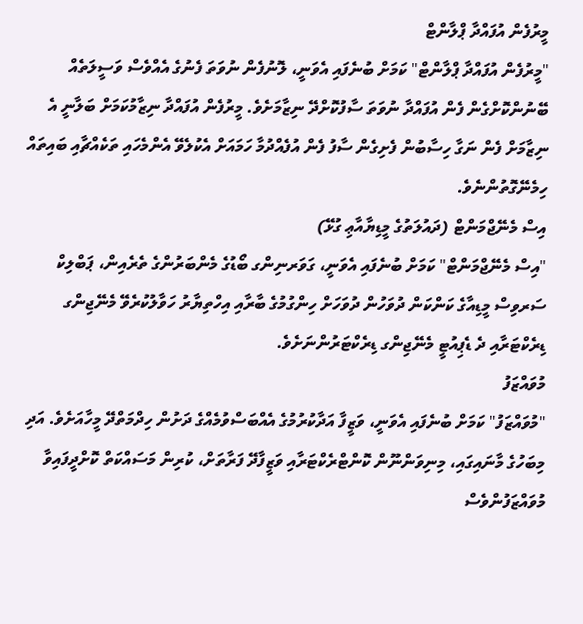މީރުފެން އުފައްދާ ޕްލާންޓް
"މީރުފެން އުފައްދާ ޕްލާންޓް" ކަމަށް ބުނެފައި އެވަނީ، ލޮނުފެން ނުވަތަ ފެނުގެ އެއްވެސް ވަސީލަތެއް ބޭނުންކޮށްގެން ފެން އުފައްދާ ނުވަތަ ސާފުކޮށްދޭ ނިޒާމަށެވެ. މީރުފެން އުފައްދާ ނިޒާމުކަމަށް ބަލާނީ އެ ނިޒާމަށް ފެން ނަގާ ހިސާބުން ފެށިގެން ސާފު ފެން އުފެއްދުމާ ހަމައަށް އެކުލެވޭ އެންމެހައި ތަކެއްޗާއި ބައިތައް ހިމެނޭގޮތުންނެވެ.
އިސް މެނޭޖްމަންޓް (ދައުލަތުގެ މީޑިޔާއާޢި ގުޅޭ)
"އިސް މެނޭޖްމަންޓް" ކަމަށް ބުނެފައި އެވަނީ، ގަވަރނިންގ ބޯޑުގެ މެންބަރުންގެ ތެރެއިން، ޕަބްލިކް ސަރވިސް މީޑިއާގެ ކަންކަން ދުވަހުން ދުވަހަށް ހިންގުމުގެ ބާރާއި އިހްތިޔާރު ހަވާލުކުރެވޭ މެނޭޖިންގ ޑިރެކްޓަރާއި ދެ ޑެޕިއުޓީ މެނޭޖިންގ ޑިރެކްޓަރުންނަށެވެ.
މުވައްޒަފު
"މުވައްޒަފު" ކަމަށް ބުނެފައި އެވަނީ، ވަޒީފާ އަދާކުރުމުގެ އެއްބަސްވުމެއްގެ ދަށުން ހިދްމަތްދޭ މީހާއަށެވެ. އަދި މިބަހުގެ މާނައިގައި، މިނިވަންނޫން ކޮންޓްރެކްޓަރާއި ވަޒީފާދޭ ފަރާތަށް، ކުރިން މަސައްކަތް ކޮށްދީފައިވާ މުވައްޒަފުންވެސް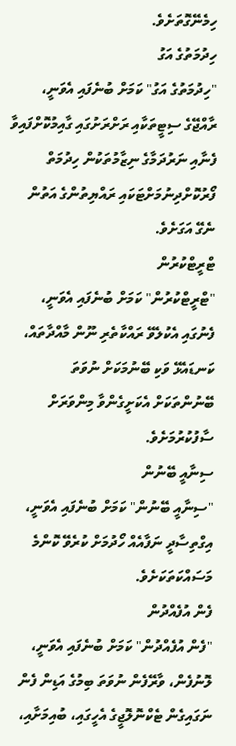ހިމެނޭގޮތަށެވެ.
ހިދުމަތުގެ އަގު
"ހިދުމަތުގެ އަގު" ކަމަށް ބުނެފައި އެވަނީ، ރާއްޖޭގެ ސިޓީތަކާއި ރަށްރަށުގައި ގާއިމުކޮށްފައިވާ ފެނާއި ނަރުދަމާގެ ނިޒާމުތަކުން ހިދުމަތް ފޯރުކޮށްދިނުމަށްޓަކައި ރައްޔިތުންގެ އަތުން ނެގޭ އަގަށެވެ.
ޓްރީޓްކުރުން
"ޓްރީޓްކުރުން" ކަމަށް ބުނެފައި އެވަނީ، ފެނުގައި އެކުލެވޭ ރައްކާތެރި ނޫން މާއްދާތައް، ކަނޑައެޅޭ ވަކި ބޭނުމަކަށް ނުވަތަ ބޭނުންތަކަށް އެކަށީގެންވާ މިންވަރަށް ސާފުކުރުމަށެވެ.
ސިނާއީ ބޭނުން
"ސިނާއީ ބޭނުން" ކަމަށް ބުނެފައި އެވަނީ، އިގްތިސާދީ ނަފާއެއް ހޯދުމަށް ކުރެވޭ ކޮންމެ މަސައްކަތަކަށެވެ.
ފެން އުފެއްދުން
"ފެން އުފެއްދުން" ކަމަށް ބުނެފައި އެވަނީ، ލޮނުފެން، ވާރޭފެން ނުވަތަ ބިމުގެ އަޑިން ފެން ނަގައިގެން ޓެކްނޮލޮޖީގެ އެހީގައި، ބުއިމަށާއި،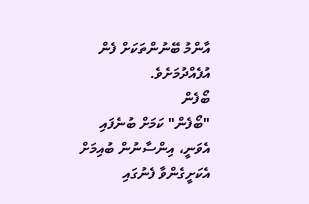އާންމު ބޭނުންތަކަށް ފެން އުފެއްދުމަށެވެ.
ބޯފެން
"ބޯފެން" ކަމަށް ބުނެފައި އެވަނީ، އިންސާނުން ބުއިމަށް އެކަށީގެންވާ ފެނުގައި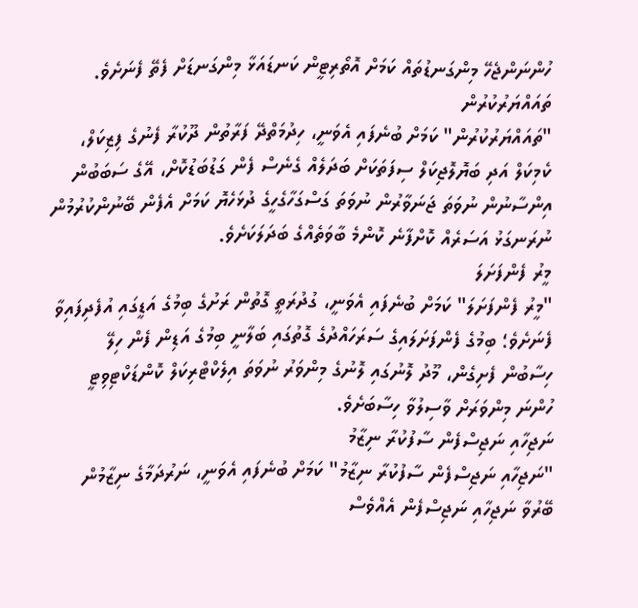ހުންނަންޖެހޭ މިންގަނޑުތައް ކަމަށް އޮތޯރިޓީން ކަނޑައަޅާ މިންގަނޑަށް ފެތޭ ފެނަށެވެ.
ތައައްޔަރުކުރުން
"ތައައްޔަރުކުރުން" ކަމަށް ބުނެފައި އެވަނީ، ހިދުމަތްދޭ ފަރާތުން ދޫކުރާ ފެނުގެ ފިޒިކަލް، ކެމިކަލް އަދި ބަޔޮލޮޖިކަލް ސިފަތަކަށް ބަދަލެއް ގެނެސް ފެން ގަޑުބަޑުކޮށް، އޭގެ ސަބަބުން އިންސާނުން ނުވަތަ ޖަނަވާރުން ނުވަތަ ގަސްގަހާގެހީގެ ދުޅަހެޔޮ ކަމަށް އެފެން ބޭނުންކުރުމުން ނުރަނގަޅު އަސަރެއް ކޮށްފާނެ ކޮންމެ ބާވަތެއްގެ ބަދަލަކަށެވެ.
މީރު ފެންފަށަލަ
"މީރު ފެންފަށަލަ" ކަމަށް ބުނެފައި އެވަނީ، ގުދުރަތީ ގޮތުން ރަށުގެ ބިމުގެ އަޑީގައި އުފެދިފައިވާ ފެނަށެވެ؛ ބިމުގެ ފެންފަށަލައިގެ ސަރަހައްދުގެ ގޮތުގައި ބަލާނީ ބިމުގެ އަޑިން ފެން ހިލޭ ހިސާބުން ފެށިގެން، މޫދު ލޮނުގައި ލޮނުގެ މިންވަރު ނުވަތަ އިލެކްޓްރިކަލް ކޮންޑަކްޓިވިޓީ ހުންނަ މިންވަރަށް ވާސިލުވާ ހިސާބަށެވެ.
ނަޖިހާއި ނަޖިސްފެން ސާފުކުރާ ނިޒާމު
"ނަޖިހާއި ނަޖިސްފެން ސާފުކުރާ ނިޒާމު" ކަމަށް ބުނެފައި އެވަނީ، ނަރުދަމާގެ ނިޒާމުން ބޭރުވާ ނަޖިހާއި ނަޖިސްފެން އެއްވެސް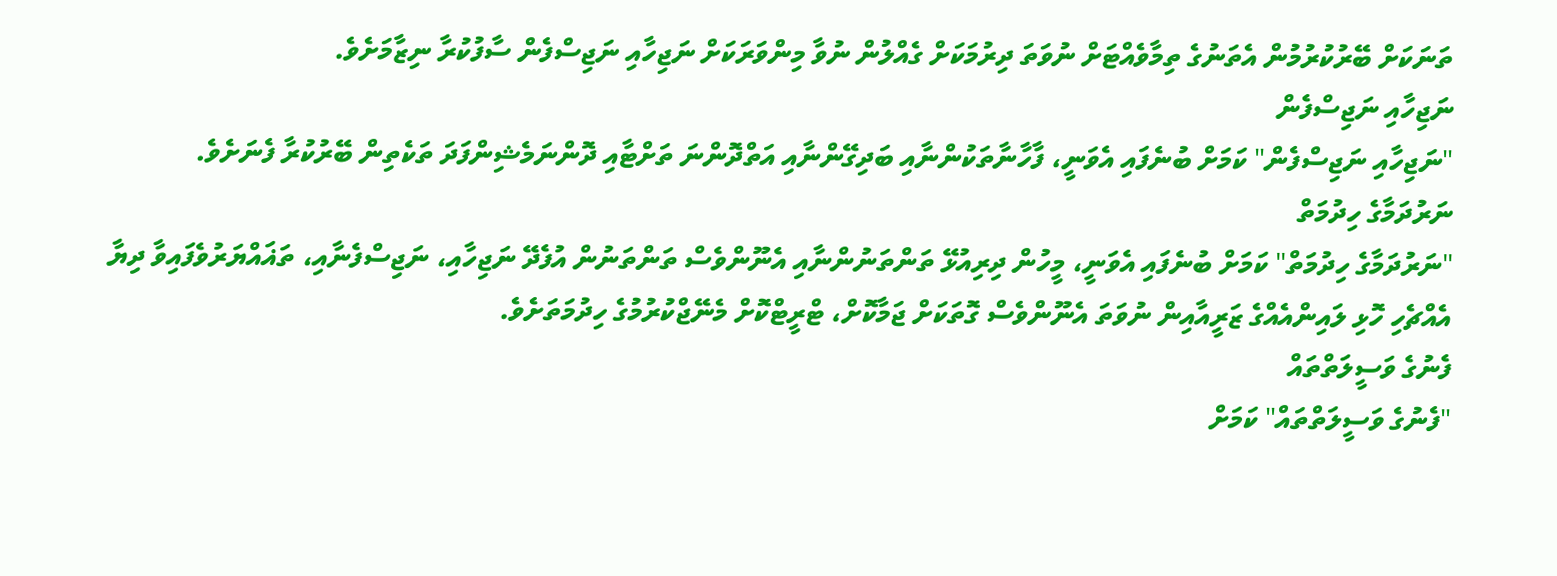ތަނަކަށް ބޭރުކުރުމުން އެތަނުގެ ތިމާވެއްޓަށް ނުވަތަ ދިރުމަކަށް ގެއްލުން ނުވާ މިންވަރަކަށް ނަޖިހާއި ނަޖިސްފެން ސާފުކުރާ ނިޒާމަށެވެ.
ނަޖިހާއި ނަޖިސްފެން
"ނަޖިހާއި ނަޖިސްފެން" ކަމަށް ބުނެފައި އެވަނީ، ފާހާނާތަކުންނާއި ބަދިގޭންނާއި އަތްދޮންނަ ތަށްޓާއި ދޮންނަމެޝިންފަދަ ތަކެތިން ބޭރުކުރާ ފެނަށެވެ.
ނަރުދަމާގެ ހިދުމަތް
"ނަރުދަމާގެ ހިދުމަތް" ކަމަށް ބުނެފައި އެވަނީ، މީހުން ދިރިއުޅޭ ތަންތަނުންނާއި އެނޫންވެސް ތަންތަނުން އުފެދޭ ނަޖިހާއި، ނަޖިސްފެނާއި، ތަޣައްޔަރުވެފައިވާ ދިޔާ އެއްޗެހި ހޮޅި ލައިންއެއްގެ ޒަރީއާއިން ނުވަތަ އެނޫންވެސް ގޮތަކަށް ޖަމާކޮށް، ޓްރީޓްކޮށް މެނޭޖްކުރުމުގެ ހިދުމަތަށެވެ.
ފެނުގެ ވަސީލަތްތައް
"ފެނުގެ ވަސީލަތްތައް" ކަމަށް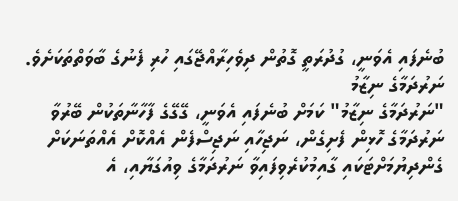ބުނެފައި އެވަނީ، ގުދުރަތީ ގޮތުން ދިވެހިރާއްޖޭގައި ހުރި ފެނުގެ ބާވަތްތަކަށެވެ.
ނަރުދަމާގެ ނިޒާމު
"ނަރުދަމާގެ ނިޒާމު" ކަމަށް ބުނެފައި އެވަނީ، ގޭގޭގެ ފާހާނާތަކުން ބޭރުވާ ނަރުދަމާގެ ހޮޅިން ފެށިގެން، ނަޖިހާއި ނަޖިސްފެން އެއްކޮށް އެއްތަނަކަށް ގެންދިޔުމަށްޓަކައި ގާއިމުކުރެވިފައިވާ ނަރުދަމާގެ ވިއުގަޔާއި، އެ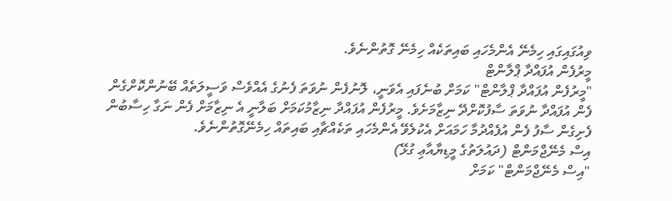ވިއުގައިގައި ހިމެނޭ އެންމެހައި ބައިތަކެއް ހިމެނޭ ގޮތުންނެވެ.
މީރުފެން އުފައްދާ ޕްލާންޓް
"މީރުފެން އުފައްދާ ޕްލާންޓް" ކަމަށް ބުނެފައި އެވަނީ، ލޮނުފެން ނުވަތަ ފެނުގެ އެއްވެސް ވަސީލަތެއް ބޭނުންކޮށްގެން ފެން އުފައްދާ ނުވަތަ ސާފުކޮށްދޭ ނިޒާމަށެވެ. މީރުފެން އުފައްދާ ނިޒާމުކަމަށް ބަލާނީ އެ ނިޒާމަށް ފެން ނަގާ ހިސާބުން ފެށިގެން ސާފު ފެން އުފެއްދުމާ ހަމައަށް އެކުލެވޭ އެންމެހައި ތަކެއްޗާއި ބައިތައް ހިމެނޭގޮތުންނެވެ.
އިސް މެނޭޖްމަންޓް (ދައުލަތުގެ މީޑިޔާއާޢި ގުޅޭ)
"އިސް މެނޭޖްމަންޓް" ކަމަށް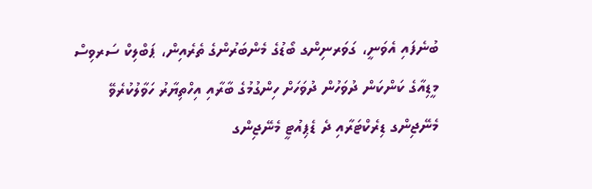ބުނެފައި އެވަނީ، ގަވަރނިންގ ބޯޑުގެ މެންބަރުންގެ ތެރެއިން، ޕަބްލިކް ސަރވިސް މީޑިއާގެ ކަންކަން ދުވަހުން ދުވަހަށް ހިންގުމުގެ ބާރާއި އިހްތިޔާރު ހަވާލުކުރެވޭ މެނޭޖިންގ ޑިރެކްޓަރާއި ދެ ޑެޕިއުޓީ މެނޭޖިންގ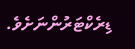ޑިރެކްޓަރުންނަށެވެ.